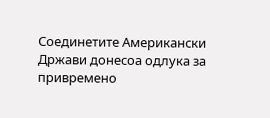Соединетите Американски Држави донесоа одлука за привремено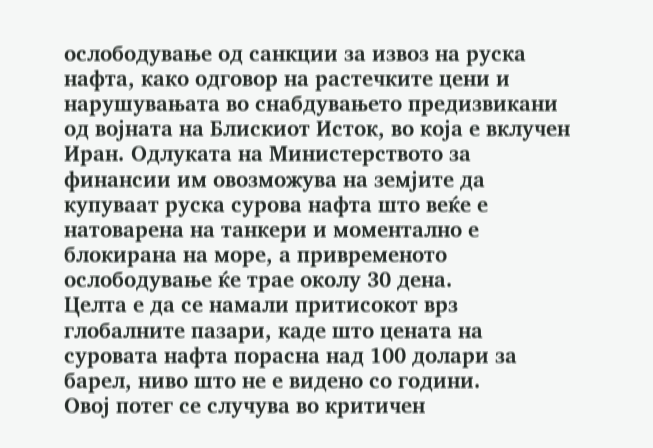ослободување од санкции за извоз на руска нафта, како одговор на растечките цени и нарушувањата во снабдувањето предизвикани од војната на Блискиот Исток, во која е вклучен Иран. Одлуката на Министерството за финансии им овозможува на земјите да купуваат руска сурова нафта што веќе е натоварена на танкери и моментално е блокирана на море, а привременото ослободување ќе трае околу 30 дена.
Целта е да се намали притисокот врз глобалните пазари, каде што цената на суровата нафта порасна над 100 долари за барел, ниво што не е видено со години.
Овој потег се случува во критичен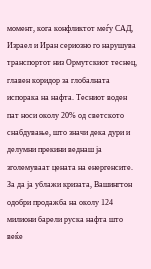момент, кога конфликтот меѓу САД, Израел и Иран сериозно го нарушува транспортот низ Ормутскиот теснец, главен коридор за глобалната испорака на нафта. Тесниот воден пат носи околу 20% од светското снабдување, што значи дека дури и делумни прекини веднаш ја зголемуваат цената на енергенсите.
За да ја ублажи кризата, Вашингтон одобри продажба на околу 124 милиони барели руска нафта што веќе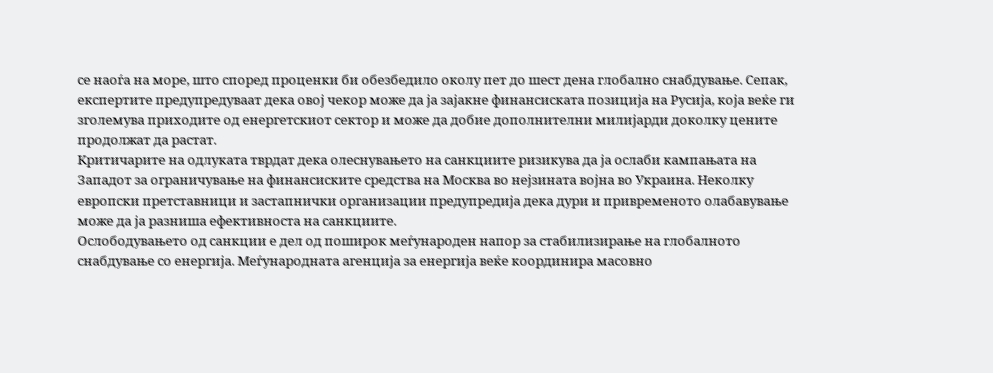се наоѓа на море, што според проценки би обезбедило околу пет до шест дена глобално снабдување. Сепак, експертите предупредуваат дека овој чекор може да ја зајакне финансиската позиција на Русија, која веќе ги зголемува приходите од енергетскиот сектор и може да добие дополнителни милијарди доколку цените продолжат да растат.
Критичарите на одлуката тврдат дека олеснувањето на санкциите ризикува да ја ослаби кампањата на Западот за ограничување на финансиските средства на Москва во нејзината војна во Украина. Неколку европски претставници и застапнички организации предупредија дека дури и привременото олабавување може да ја разниша ефективноста на санкциите.
Ослободувањето од санкции е дел од поширок меѓународен напор за стабилизирање на глобалното снабдување со енергија. Меѓународната агенција за енергија веќе координира масовно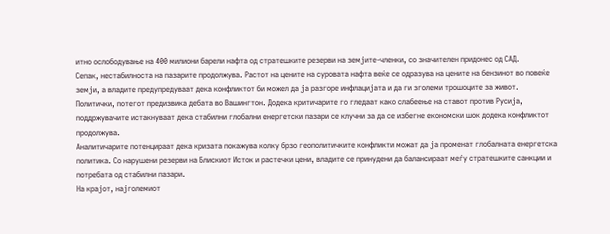итно ослободување на 400 милиони барели нафта од стратешките резерви на земјите-членки, со значителен придонес од САД.
Сепак, нестабилноста на пазарите продолжува. Растот на цените на суровата нафта веќе се одразува на цените на бензинот во повеќе земји, а владите предупредуваат дека конфликтот би можел да ја разгоре инфлацијата и да ги зголеми трошоците за живот.
Политички, потегот предизвика дебата во Вашингтон. Додека критичарите го гледаат како слабеење на ставот против Русија, поддржувачите истакнуваат дека стабилни глобални енергетски пазари се клучни за да се избегне економски шок додека конфликтот продолжува.
Аналитичарите потенцираат дека кризата покажува колку брзо геополитичките конфликти можат да ја променат глобалната енергетска политика. Со нарушени резерви на Блискиот Исток и растечки цени, владите се принудени да балансираат меѓу стратешките санкции и потребата од стабилни пазари.
На крајот, најголемиот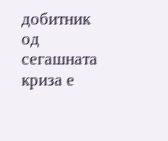добитник од сегашната криза е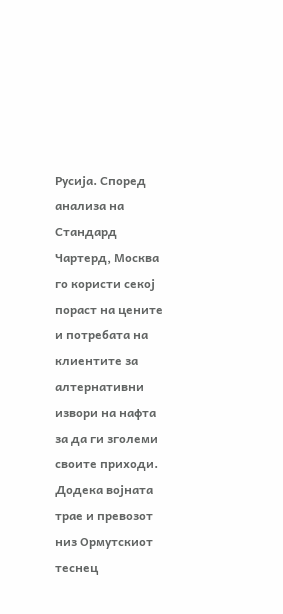Русија. Според анализа на Стандард Чартерд, Москва го користи секој пораст на цените и потребата на клиентите за алтернативни извори на нафта за да ги зголеми своите приходи. Додека војната трае и превозот низ Ормутскиот теснец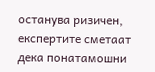останува ризичен, експертите сметаат дека понатамошни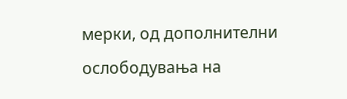мерки, од дополнителни ослободувања на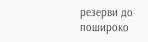резерви до пошироко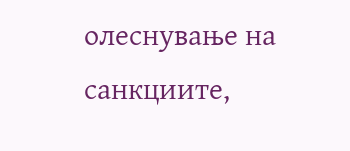олеснување на санкциите,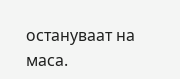остануваат на маса.